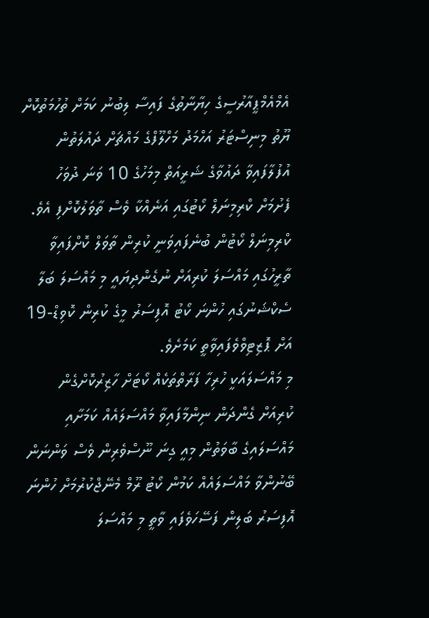އެމްއެމްޕީއާރުސީގެ ހިޔާނާތުގެ ފައިސާ ލިބުނު ކަމަށް ތުހުމަތުކޮށް ޔޫތު މިނިސްޓަރު އަހްމަދު މަހްލޫފްގެ މައްޗަށް ދައުލަތުން އުފުލާފައިވާ ދައުވާގެ ޝަރީއަތް މިމަހުގެ 10 ވަނަ ދުވަހު ފެށުމަށް ކްރިމިނަލް ކޯޓުގައި އަނެއްކާ ވެސް ތާވަލުކޮށްފި އެވެ.
ކްރިމިނަލް ކޯޓުން ބުނެފައިވަނީ ކުރިން ތާވަލް ކޮށްފައިވާ ތާރީހުގައި މައްސަލަ ކުރިއަށް ނުގެންދިޔައީ މި މައްސަލަ ބަލާ ސެކްޝަނުގައި ހުންނަ ކޯޓު އޮފިސަރު މީގެ ކުރިން ކޮވިޑް-19 އަށް ޕޮޒިޓިވްވެފައިވާތީ ކަމަށެވެ.
މި މައްސަލައަކީ ހުރިހާ ފަރާތްތަކެއް ކޯޓަށް ހާޒިރުކޮށްގެން ކުރިއަށް ގެންދަން ނިންމާފައިވާ މައްސަލައެއް ކަމަށާއި މައްސަލައިގެ ބާވަތުން މިއީ ގިނަ ނޫސްވެރިން ވެސް ވަންނަން ބޭނުންވާ މައްސަލައެއް ކަމުން ކޯޓު ރޫމް މެނޭޖްކުރުމަށް ހުންނަ އޮފިސަރު ބަލިން ފަސޭހަވެފައި ވާތީ މި މައްސަލަ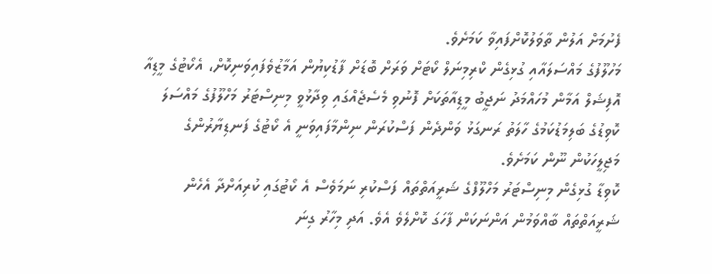ފެށުމަށް އަލުން ތާވަލުކޮށްފައިވާ ކަމަށެވެ.
މަހުލޫފުގެ މައްސަލައާއި ގުޅިގެން ކްރިމިނަލް ކޯޓަށް ވަރަށް ބޮޑަށް ފާޑުކިޔުން އަމާޒުވެފައިވަނިކޮށް، އެކޯޓުގެ މީޑިއާ އޮފިޝަލް އަމާން މުހައްމަދު ނަޖީބު މީޑިއާތަކަށް ފޮނުވި މެސެޖެއްގައި ވިދާޅުވީ މިނިސްޓަރު މަހްލޫފުގެ މައްސަލަ ކޮވިޑުގެ ބަލިމަޑުކަމުގެ ހާލަތު ރަނގަޅު ވަންދެން ފަސްކުރަން ނިންމާފައިވަނީ އެ ކޯޓުގެ ފަނޑިޔާރުންގެ މަޖިލީހަކުން ނޫން ކަމަށެވެ.
ކޮވިޑާ ގުޅިގެން މިނިސްޓަރު މަހްލޫފްގެ ޝަރީއަތްތައް ފަސްކުރި ނަމަވެސް އެ ކޯޓުގައި ކުރިއަށްދާ އެހެން ޝަރީއަތްތައް ބާއްވަމުން އަންނަކަން ފާހަގަ ކޮށްލެވެ އެވެ. އަދި މިހާރު ގިނަ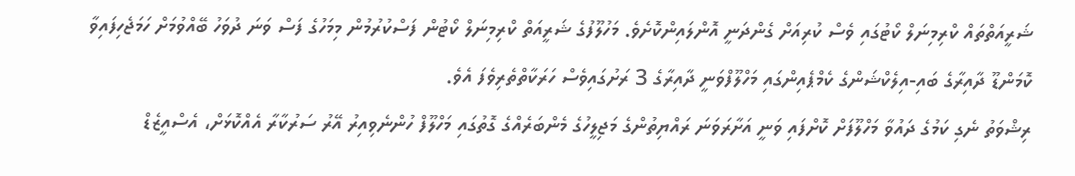ޝަރީއަތްތައް ކްރިމިނަލް ކޯޓުގައި ވެސް ކުރިއަށް ގެންދަނީ އޮންލައިންކޮށެވެ. މަހުލޫފުގެ ޝަރީއަތް ކްރިމިނަލް ކޯޓުން ފަސްކުރުމުން މިމަހުގެ ފަސް ވަނަ ދުވަހު ބޭއްވުމަށް ހަމަޖެހިފައިވާ ކޮމަންޑޫ ދާއިރާގެ ބައި-އިލެކްޝަންގެ ކެމްޕެއިންގައި މަހްލޫފްވަނީ ދާއިރާގެ 3 ރަށުގައިވެސް ހަރަކާތްތެރިވެފަ އެވެ.
ރިޝްވަތު ނެގި ކަމުގެ ދައުވާ މަހްލޫފަށް ކޮށްފައި ވަނީ އަށާރަވަނަ ރައްޔިތުންގެ މަޖިލީހުގެ މެންބަރެއްގެ ގޮތުގައި މަހްލޫފް ހުންނެވިއިރު އޭރު ސަރުކާރާ އެއްކޮޅަށް، އެސްއީޒެޑް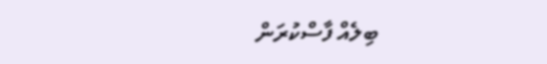ބިލެއް ފާސްކުރަން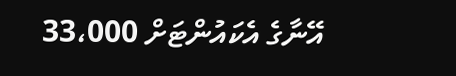އޭނާގެ އެކައުންޓަށް 33،000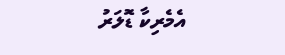އެމެރިކާ ޑޮލަރު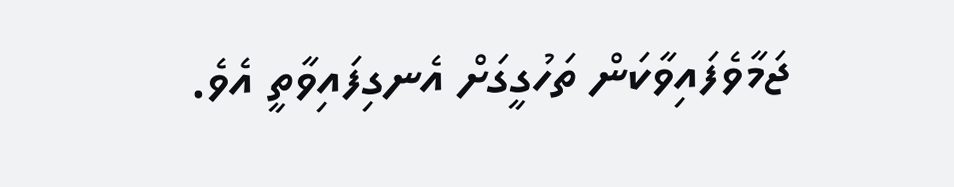ޖަމާވެފައިވާކަން ތަހުގީގަށް އެނގިފައިވާތީ އެވެ.